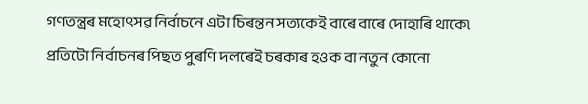গণতন্ত্রৰ মহোৎসৱ নির্বাচনে এটা চিৰন্তন সত্যকেই বাৰে বাৰে দোহাৰি থাকে৷ প্রতিটো নির্বাচনৰ পিছত পুৰণি দলৰেই চৰকাৰ হওক বা নতুন কোনো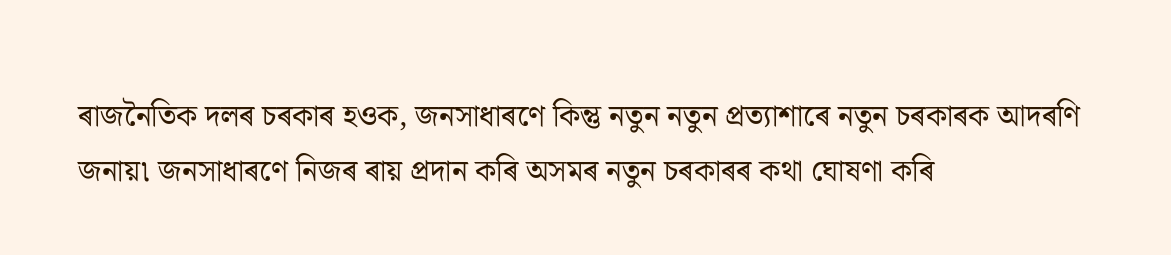ৰাজনৈতিক দলৰ চৰকাৰ হওক, জনসাধাৰণে কিন্তু নতুন নতুন প্রত্যাশাৰে নতুন চৰকাৰক আদৰণি জনায়৷ জনসাধাৰণে নিজৰ ৰায় প্রদান কৰি অসমৰ নতুন চৰকাৰৰ কথা ঘোষণা কৰি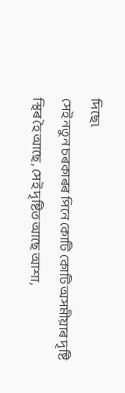দিছে৷
সেই নতুন চৰকাৰৰ পিনে কোটি কোটি অসমীয়াৰ দৃষ্টি স্থিৰ হৈ আছে, সেই দৃষ্টিত আছে আশা,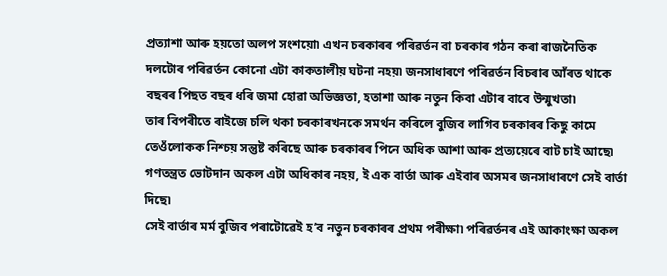প্রত্যাশা আৰু হয়তো অলপ সংশয়ো৷ এখন চৰকাৰৰ পৰিৱর্তন বা চৰকাৰ গঠন কৰা ৰাজনৈতিক দলটোৰ পৰিৱর্তন কোনো এটা কাকতালীয় ঘটনা নহয়৷ জনসাধাৰণে পৰিৱর্তন বিচৰাৰ আঁৰত থাকে বছৰৰ পিছত বছৰ ধৰি জমা হোৱা অভিজ্ঞতা, হতাশা আৰু নতুন কিবা এটাৰ বাবে উন্মুখতা৷
তাৰ বিপৰীতে ৰাইজে চলি থকা চৰকাৰখনকে সমর্থন কৰিলে বুজিব লাগিব চৰকাৰৰ কিছু কামে তেওঁলোকক নিশ্চয় সন্তুষ্ট কৰিছে আৰু চৰকাৰৰ পিনে অধিক আশা আৰু প্রত্যয়েৰে বাট চাই আছে৷ গণতন্ত্রত ভোটদান অকল এটা অধিকাৰ নহয়, ই এক বার্তা আৰু এইবাৰ অসমৰ জনসাধাৰণে সেই বার্তা দিছে৷
সেই বার্তাৰ মর্ম বুজিব পৰাটোৱেই হ’ব নতুন চৰকাৰৰ প্রথম পৰীক্ষা৷ পৰিৱর্তনৰ এই আকাংক্ষা অকল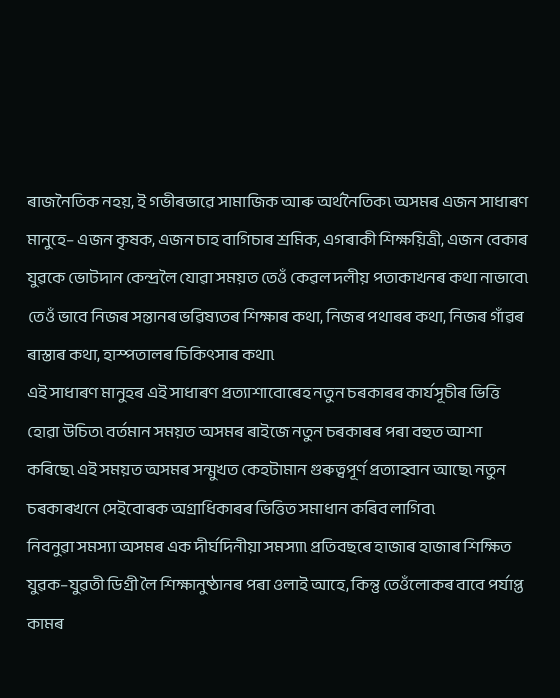ৰাজনৈতিক নহয়, ই গভীৰভাৱে সামাজিক আৰু অর্থনৈতিক৷ অসমৰ এজন সাধাৰণ মানুহে– এজন কৃষক, এজন চাহ বাগিচাৰ শ্রমিক, এগৰাকী শিক্ষয়িত্রী, এজন বেকাৰ যুৱকে ভোটদান কেন্দ্রলৈ যোৱা সময়ত তেওঁ কেৱল দলীয় পতাকাখনৰ কথা নাভাবে৷ তেওঁ ভাবে নিজৰ সন্তানৰ ভৱিষ্যতৰ শিক্ষাৰ কথা, নিজৰ পথাৰৰ কথা, নিজৰ গাঁৱৰ ৰাস্তাৰ কথা, হাস্পতালৰ চিকিৎসাৰ কথা৷
এই সাধাৰণ মানুহৰ এই সাধাৰণ প্রত্যাশাবোৰেহ নতুন চৰকাৰৰ কার্যসূচীৰ ভিত্তি হোৱা উচিত৷ বর্তমান সময়ত অসমৰ ৰাইজে নতুন চৰকাৰৰ পৰা বহুত আশা কৰিছে৷ এই সময়ত অসমৰ সন্মুখত কেহটামান গুৰুত্বপূর্ণ প্রত্যাহ্বান আছে৷ নতুন চৰকাৰখনে সেইবোৰক অগ্রাধিকাৰৰ ভিত্তিত সমাধান কৰিব লাগিব৷
নিবনুৱা সমস্যা অসমৰ এক দীর্ঘদিনীয়া সমস্যা৷ প্রতিবছৰে হাজাৰ হাজাৰ শিক্ষিত যুৱক–যুৱতী ডিগ্রী লৈ শিক্ষানুষ্ঠানৰ পৰা ওলাই আহে, কিন্তু তেওঁলোকৰ বাবে পর্যাপ্ত কামৰ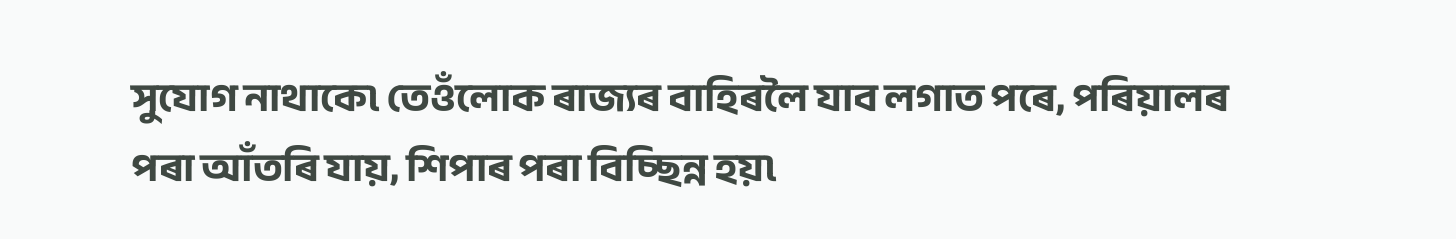সুযোগ নাথাকে৷ তেওঁলোক ৰাজ্যৰ বাহিৰলৈ যাব লগাত পৰে, পৰিয়ালৰ পৰা আঁতৰি যায়, শিপাৰ পৰা বিচ্ছিন্ন হয়৷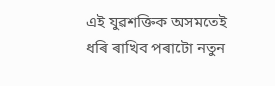এই যুৱশক্তিক অসমতেই ধৰি ৰাখিব পৰাটো নতুন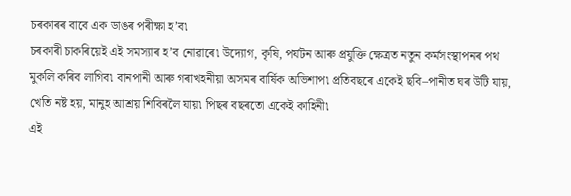চৰকাৰৰ বাবে এক ডাঙৰ পৰীক্ষা হ’ব৷
চৰকাৰী চাকৰিয়েই এই সমস্যাৰ হ’ব নোৱাৰে৷ উদ্যোগ, কৃষি, পর্যটন আৰু প্রযুক্তি ক্ষেত্রত নতুন কর্মসংস্থাপনৰ পথ মুকলি কৰিব লাগিব৷ বানপানী আৰু গৰাখহনীয়া অসমৰ বার্ষিক অভিশাপ৷ প্রতিবছৰে একেই ছবি–পানীত ঘৰ উটি যায়, খেতি নষ্ট হয়, মানুহ আশ্রয় শিবিৰলৈ যায়৷ পিছৰ বছৰতো একেই কাহিনী৷
এই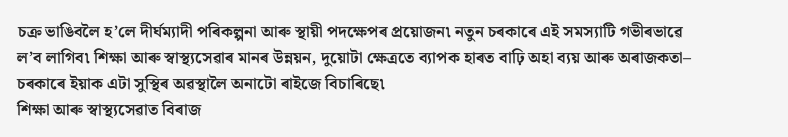চক্র ভাঙিবলৈ হ’লে দীর্ঘম্যাদী পৰিকল্পনা আৰু স্থায়ী পদক্ষেপৰ প্রয়োজন৷ নতুন চৰকাৰে এই সমস্যাটি গভীৰভাৱে ল’ব লাগিব৷ শিক্ষা আৰু স্বাস্থ্যসেৱাৰ মানৰ উন্নয়ন, দুয়োটা ক্ষেত্রতে ব্যাপক হাৰত বাঢ়ি অহা ব্যয় আৰু অৰাজকতা– চৰকাৰে ইয়াক এটা সুস্থিৰ অৱস্থালৈ অনাটো ৰাইজে বিচাৰিছে৷
শিক্ষা আৰু স্বাস্থ্যসেৱাত বিৰাজ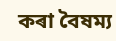কৰা বৈষম্য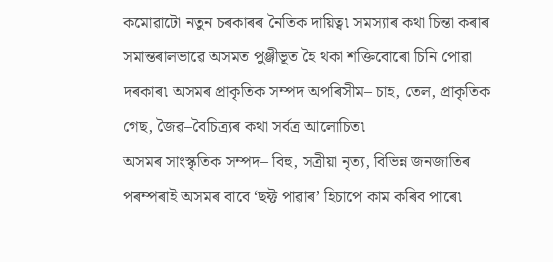কমোৱাটো নতুন চৰকাৰৰ নৈতিক দায়িত্ব৷ সমস্যাৰ কথা চিন্তা কৰাৰ সমান্তৰালভাৱে অসমত পুঞ্জীভূত হৈ থকা শক্তিবোৰো চিনি পোৱা দৰকাৰ৷ অসমৰ প্রাকৃতিক সম্পদ অপৰিসীম– চাহ, তেল, প্রাকৃতিক গেছ, জৈৱ–বৈচিত্র্যৰ কথা সর্বত্র আলোচিত৷
অসমৰ সাংস্কৃতিক সম্পদ– বিহু, সত্রীয়া নৃত্য, বিভিন্ন জনজাতিৰ পৰম্পৰাই অসমৰ বাবে ‘ছফ্ট পাৱাৰ’ হিচাপে কাম কৰিব পাৰে৷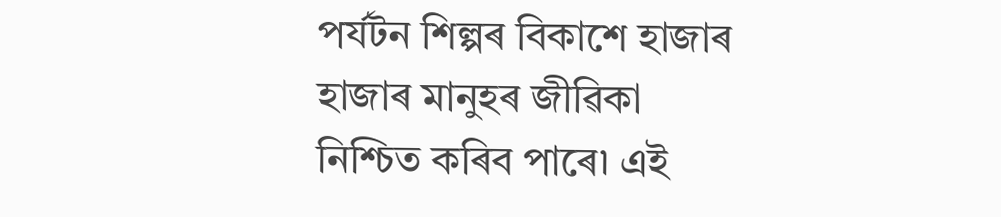পর্যটন শিল্পৰ বিকাশে হাজাৰ হাজাৰ মানুহৰ জীৱিকা নিশ্চিত কৰিব পাৰে৷ এই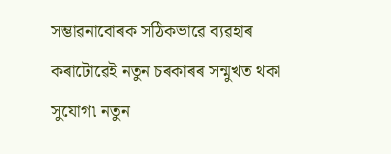সম্ভাৱনাবোৰক সঠিকভাৱে ব্যৱহাৰ কৰাটোৱেই নতুন চৰকাৰৰ সন্মুখত থকা সুযোগ৷ নতুন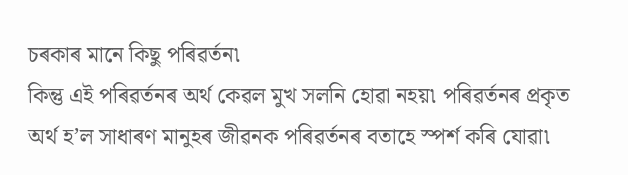চৰকাৰ মানে কিছু পৰিৱর্তন৷
কিন্তু এই পৰিৱর্তনৰ অর্থ কেৱল মুখ সলনি হোৱা নহয়৷ পৰিৱর্তনৰ প্রকৃত অর্থ হ’ল সাধাৰণ মানুহৰ জীৱনক পৰিৱর্তনৰ বতাহে স্পর্শ কৰি যোৱা৷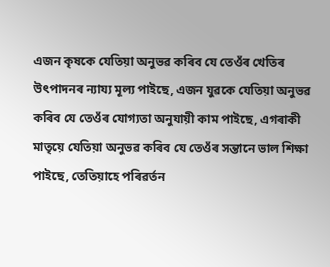এজন কৃষকে যেতিয়া অনুভৱ কৰিব যে তেওঁৰ খেতিৰ উৎপাদনৰ ন্যায্য মূল্য পাইছে, এজন যুৱকে যেতিয়া অনুভৱ কৰিব যে তেওঁৰ যোগ্যতা অনুযায়ী কাম পাইছে, এগৰাকী মাতৃয়ে যেতিয়া অনুভৱ কৰিব যে তেওঁৰ সন্তানে ভাল শিক্ষা পাইছে, তেতিয়াহে পৰিৱর্তন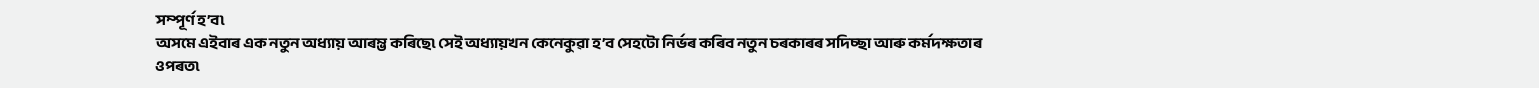সম্পূর্ণ হ’ব৷
অসমে এইবাৰ এক নতুন অধ্যায় আৰম্ভ কৰিছে৷ সেই অধ্যায়খন কেনেকুৱা হ’ব সেহটো নির্ভৰ কৰিব নতুন চৰকাৰৰ সদিচ্ছা আৰু কর্মদক্ষতাৰ ওপৰত৷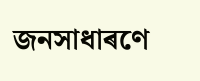জনসাধাৰণে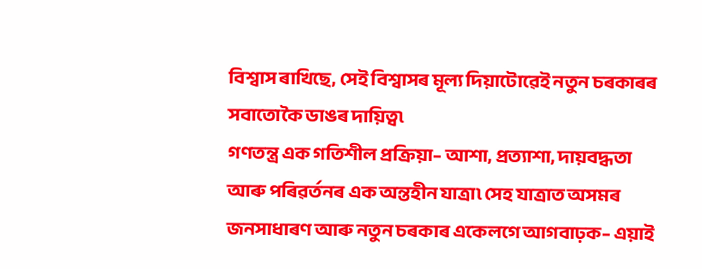বিশ্বাস ৰাখিছে, সেই বিশ্বাসৰ মূল্য দিয়াটোৱেই নতুন চৰকাৰৰ সবাতোকৈ ডাঙৰ দায়িত্ব৷
গণতন্ত্র এক গতিশীল প্রক্রিয়া– আশা, প্রত্যাশা, দায়বদ্ধতা আৰু পৰিৱর্তনৰ এক অন্তহীন যাত্রা৷ সেহ যাত্রাত অসমৰ জনসাধাৰণ আৰু নতুন চৰকাৰ একেলগে আগবাঢ়ক– এয়াই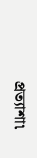প্রত্যাশা৷